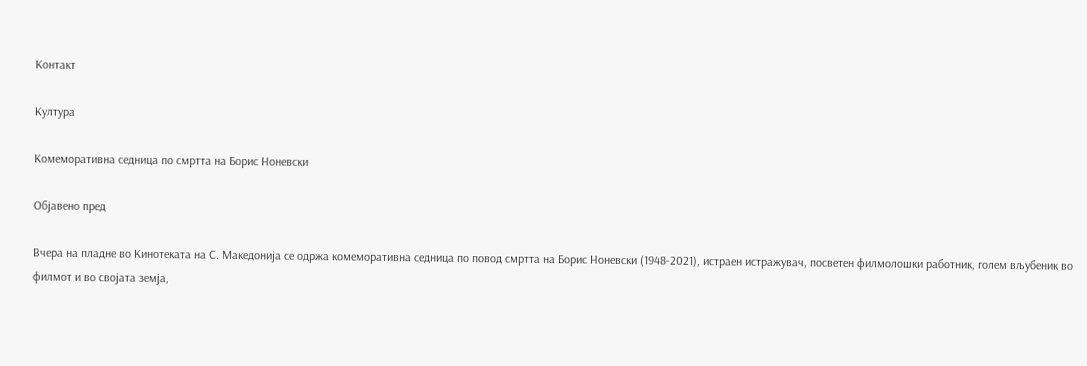Контакт

Култура

Комеморативна седница по смртта на Борис Ноневски

Објавено пред

Вчера на пладне во Кинотеката на С. Македонија се одржа комеморативна седница по повод смртта на Борис Ноневски (1948-2021), истраен истражувач, посветен филмолошки работник, голем вљубеник во филмот и во својата земја,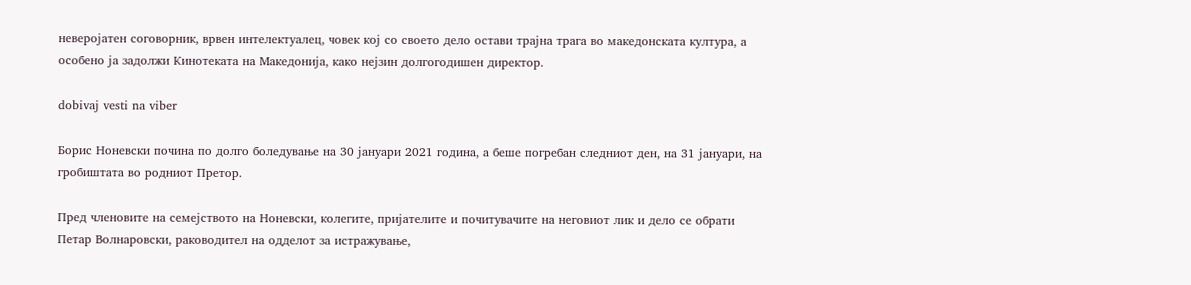неверојатен соговорник, врвен интелектуалец, човек кој со своето дело остави трајна трага во македонската култура, а особено ја задолжи Кинотеката на Македонија, како нејзин долгогодишен директор.

dobivaj vesti na viber

Борис Ноневски почина по долго боледување на 30 јануари 2021 година, а беше погребан следниот ден, на 31 јануари, на гробиштата во родниот Претор.

Пред членовите на семејството на Ноневски, колегите, пријателите и почитувачите на неговиот лик и дело се обрати Петар Волнаровски, раководител на одделот за истражување,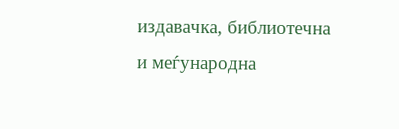издавачка, библиотечна и меѓународна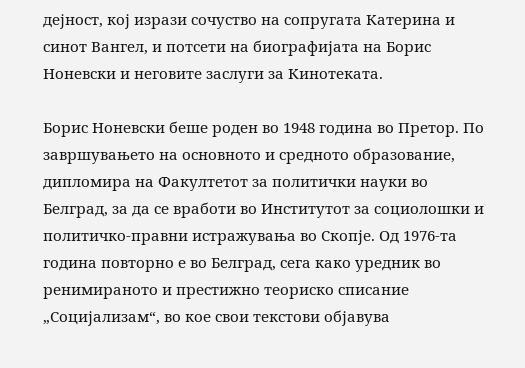дејност, кој изрази сочуство на сопругата Катерина и синот Вангел, и потсети на биографијата на Борис Ноневски и неговите заслуги за Кинотеката.

Борис Ноневски беше роден во 1948 година во Претор. По завршувањето на основното и средното образование, дипломира на Факултетот за политички науки во Белград, за да се вработи во Институтот за социолошки и политичко-правни истражувања во Скопје. Од 1976-та година повторно е во Белград, сега како уредник во ренимираното и престижно теориско списание „Социјализам“, во кое свои текстови објавува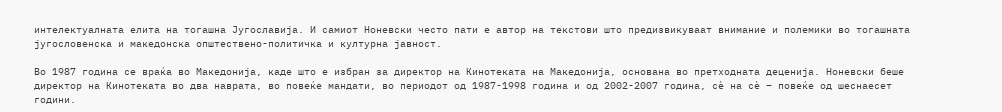интелектуалната елита на тогашна Југославија. И самиот Ноневски често пати е автор на текстови што предизвикуваат внимание и полемики во тогашната југословенска и македонска општествено-политичка и културна јавност.

Во 1987 година се враќа во Македонија, каде што е избран за директор на Кинотеката на Македонија, основана во претходната деценија. Ноневски беше директор на Кинотеката во два наврата, во повеќе мандати, во периодот од 1987-1998 година и од 2002-2007 година, сè на сè – повеќе од шеснаесет години.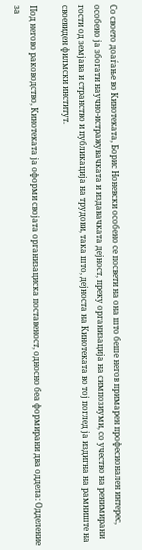Со своето доаѓање во Кинотеката, Борис Ноневски особено се посвети на она што беше негов примарен професионален интерес, особено ја збогати научно-истражувачката и издавачката дејност, преку организација на симпозиуми, со учество на ренимирани гости од земјава и странство и публикација на трудови, така што, дејноста на Кинотеката во тој поглед ја издигна на рамниште на своевиден филмски институт.

Под негово раководство, Кинотеката ја оформи својата организациска поставеност, односно беа формирани два оддела: Одделение за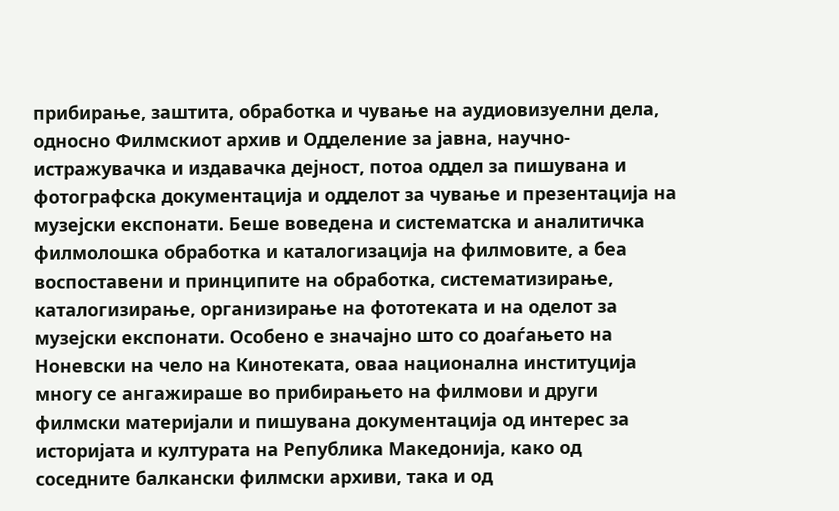прибирање, заштита, обработка и чување на аудиовизуелни дела, односно Филмскиот архив и Одделение за јавна, научно-истражувачка и издавачка дејност, потоа оддел за пишувана и фотографска документација и одделот за чување и презентација на музејски експонати. Беше воведена и систематска и аналитичка филмолошка обработка и каталогизација на филмовите, а беа воспоставени и принципите на обработка, систематизирање, каталогизирање, организирање на фототеката и на оделот за музејски експонати. Особено е значајно што со доаѓањето на Ноневски на чело на Кинотеката, оваа национална институција многу се ангажираше во прибирањето на филмови и други филмски материјали и пишувана документација од интерес за историјата и културата на Република Македонија, како од соседните балкански филмски архиви, така и од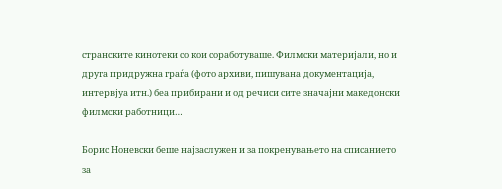странските кинотеки со кои соработуваше. Филмски материјали, но и друга придружна граѓа (фото архиви, пишувана документација, интервјуа итн.) беа прибирани и од речиси сите значајни македонски филмски работници…

Борис Ноневски беше најзаслужен и за покренувањето на списанието за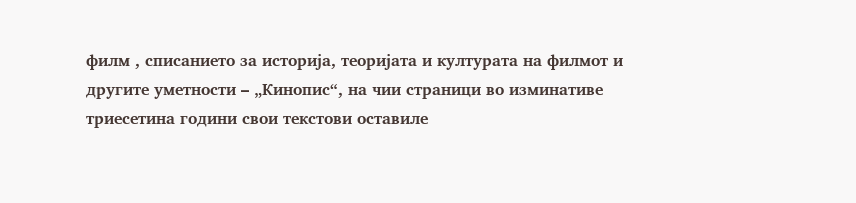филм , списанието за историја, теоријата и културата на филмот и другите уметности – „Кинопис“, на чии страници во изминативе триесетина години свои текстови оставиле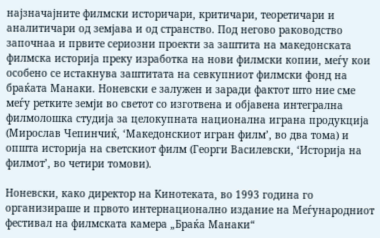најзначајните филмски историчари, критичари, теоретичари и аналитичари од земјава и од странство. Под негово раководство започнаа и првите сериозни проекти за заштита на македонската филмска историја преку изработка на нови филмски копии, меѓу кои особено се истакнува заштитата на севкупниот филмски фонд на браќата Манаки. Ноневски е залужен и заради фактот што ние сме меѓу ретките земји во светот со изготвена и објавена интегрална филмолошка студија за целокупната национална играна продукција (Мирослав Чепинчиќ, ‘Македонскиот игран филм’, во два тома) и општа историја на светскиот филм (Георги Василевски, ‘Историја на филмот’, во четири томови).

Ноневски, како директор на Кинотеката, во 1993 година го организираше и првото интернационално издание на Меѓународниот фестивал на филмската камера „Браќа Манаки“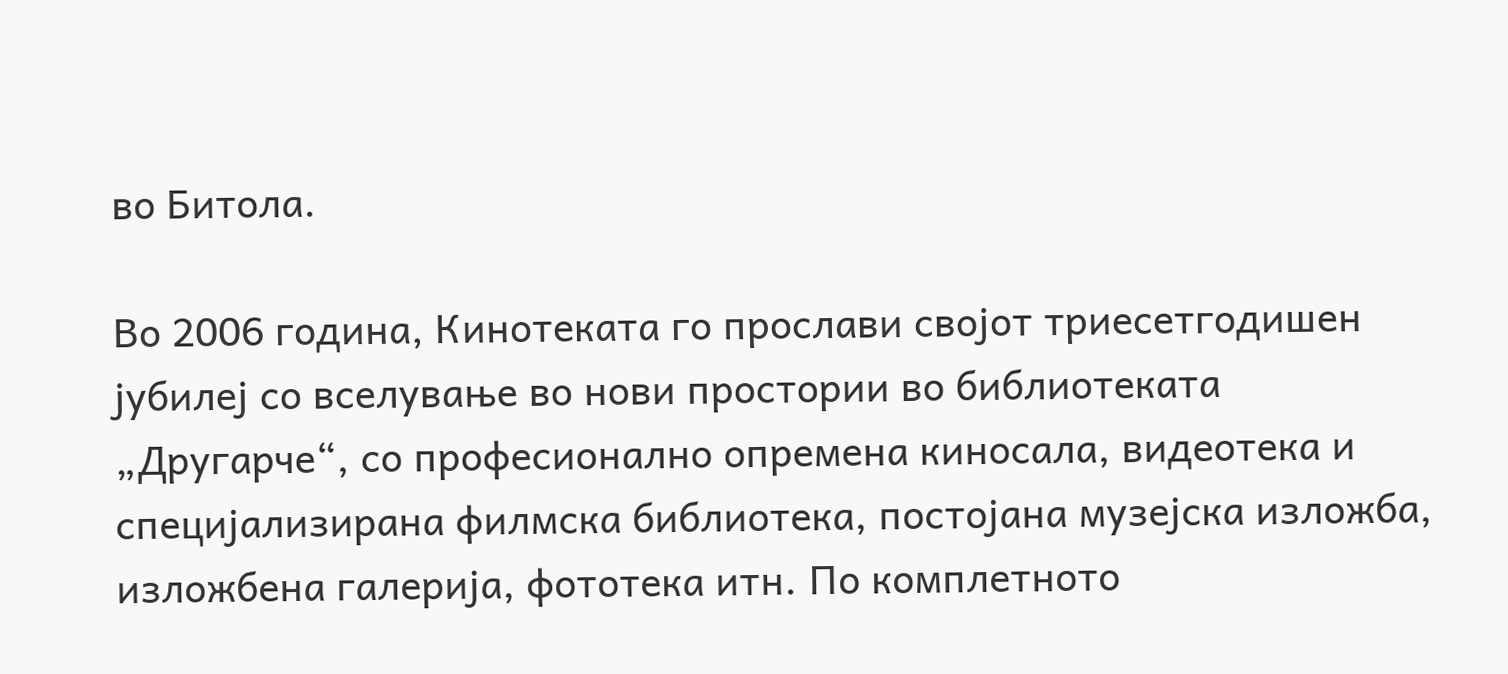во Битола.

Во 2006 година, Кинотеката го прослави својот триесетгодишен јубилеј со вселување во нови простории во библиотеката „Другарче“, со професионално опремена киносала, видеотека и специјализирана филмска библиотека, постојана музејска изложба, изложбена галерија, фототека итн. По комплетното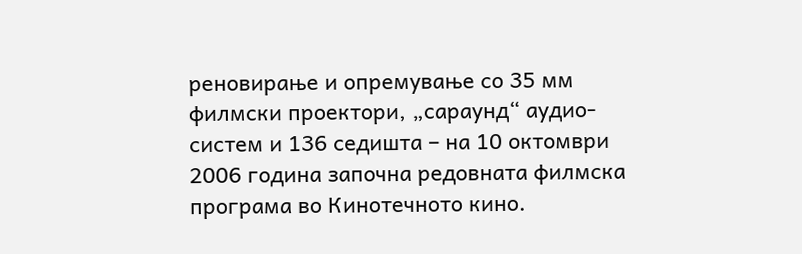реновирање и опремување со 35 мм филмски проектори, „сараунд“ аудио-систем и 136 седишта – на 10 октомври 2006 година започна редовната филмска програма во Кинотечното кино.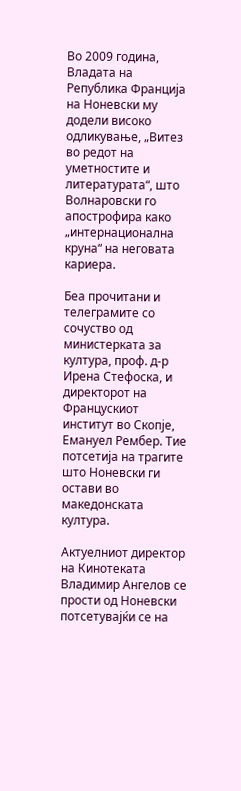Во 2009 година, Владата на Република Франција на Ноневски му додели високо одликување, „Витез во редот на уметностите и литературата“, што Волнаровски го апострофира како „интернационална круна“ на неговата кариера.

Беа прочитани и телеграмите со сочуство од министерката за култура, проф. д-р Ирена Стефоска, и директорот на Францускиот институт во Скопје, Емануел Рембер. Тие потсетија на трагите што Ноневски ги остави во македонската култура.

Актуелниот директор на Кинотеката Владимир Ангелов се прости од Ноневски потсетувајќи се на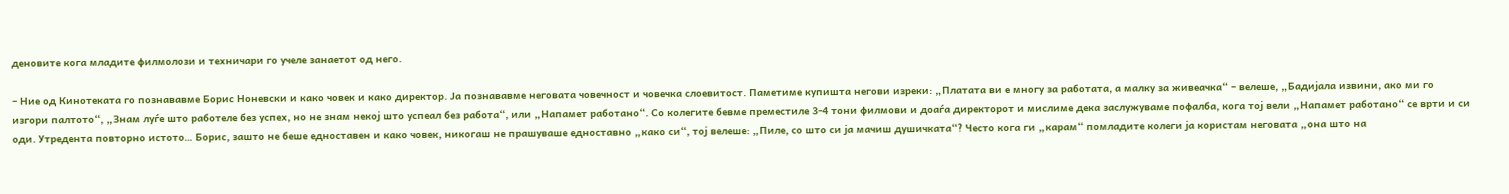деновите кога младите филмолози и техничари го учеле занаетот од него.

– Ние од Кинотеката го познававме Борис Ноневски и како човек и како директор. Ја познававме неговата човечност и човечка слоевитост. Паметиме купишта негови изреки: „Платата ви е многу за работата, а малку за живеачка“ – велеше, „Бадијала извини, ако ми го изгори палтото“, „Знам луѓе што работеле без успех, но не знам некој што успеал без работа“, или „Напамет работано“. Со колегите бевме преместиле 3-4 тони филмови и доаѓа директорот и мислиме дека заслужуваме пофалба, кога тој вели „Напамет работано“ се врти и си оди. Утредента повторно истото… Борис, зашто не беше едноставен и како човек, никогаш не прашуваше едноставно „како си“, тој велеше: „Пиле, со што си ја мачиш душичката“? Често кога ги „карам“ помладите колеги ја користам неговата „она што на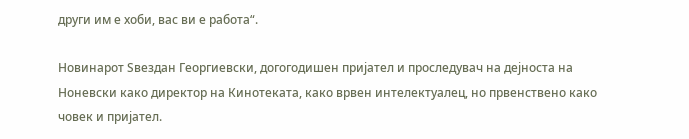други им е хоби, вас ви е работа“.

Новинарот Ѕвездан Георгиевски, догогодишен пријател и проследувач на дејноста на Ноневски како директор на Кинотеката, како врвен интелектуалец, но првенствено како човек и пријател.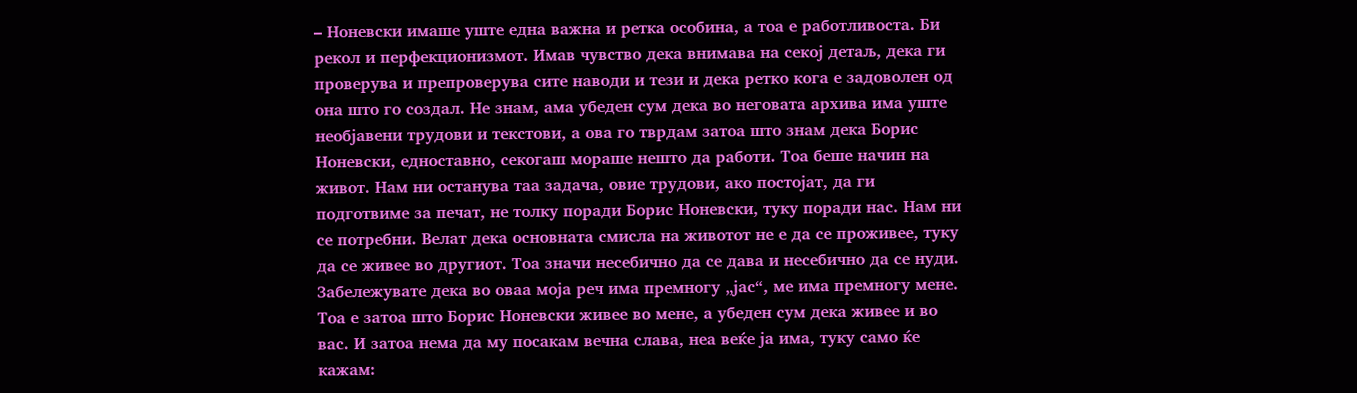– Ноневски имаше уште една важна и ретка особина, а тоа е работливоста. Би рекол и перфекционизмот. Имав чувство дека внимава на секој детаљ, дека ги проверува и препроверува сите наводи и тези и дека ретко кога е задоволен од она што го создал. Не знам, ама убеден сум дека во неговата архива има уште необјавени трудови и текстови, а ова го тврдам затоа што знам дека Борис Ноневски, едноставно, секогаш мораше нешто да работи. Тоа беше начин на живот. Нам ни останува таа задача, овие трудови, ако постојат, да ги подготвиме за печат, не толку поради Борис Ноневски, туку поради нас. Нам ни се потребни. Велат дека основната смисла на животот не е да се проживее, туку да се живее во другиот. Тоа значи несебично да се дава и несебично да се нуди. Забележувате дека во оваа моја реч има премногу „јас“, ме има премногу мене. Тоа е затоа што Борис Ноневски живее во мене, а убеден сум дека живее и во вас. И затоа нема да му посакам вечна слава, неа веќе ја има, туку само ќе кажам: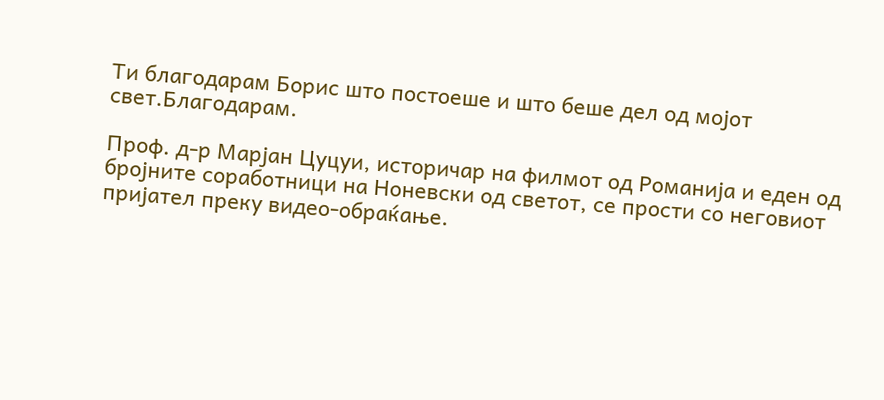Ти благодарам Борис што постоеше и што беше дел од мојот свет.Благодарам.

Проф. д-р Марјан Цуцуи, историчар на филмот од Романија и еден од бројните соработници на Ноневски од светот, се прости со неговиот пријател преку видео-обраќање.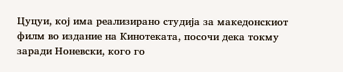Цуцуи, кој има реализирано студија за македонскиот филм во издание на Кинотеката, посочи дека токму заради Ноневски, кого го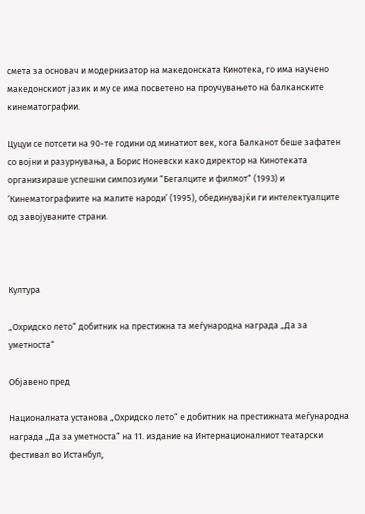смета за основач и модернизатор на македонската Кинотека, го има научено македонскиот јазик и му се има посветено на проучувањето на балканските кинематографии.

Цуцуи се потсети на 90-те години од минатиот век, кога Балканот беше зафатен со војни и разурнувања, а Борис Ноневски како директор на Кинотеката организираше успешни симпозиуми “Бегалците и филмот“ (1993) и ‘Кинематографиите на малите народи’ (1995), обединувајќи ги интелектуалците од завојуваните страни.



Култура

„Охридско лето“ добитник на престижна та меѓународна награда „Да за уметноста“

Објавено пред

Националната установа „Охридско лето“ е добитник на престижната меѓународна награда „Да за уметноста“ на 11. издание на Интернационалниот театарски фестивал во Истанбул,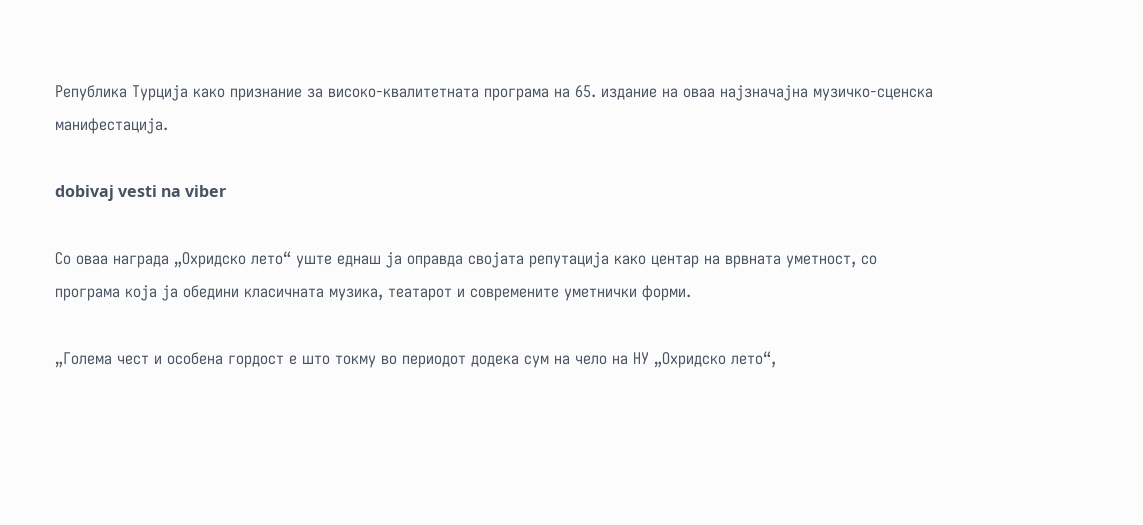Република Турција како признание за високо-квалитетната програма на 65. издание на оваа најзначајна музичко-сценска манифестација.

dobivaj vesti na viber

Со оваа награда „Охридско лето“ уште еднаш ја оправда својата репутација како центар на врвната уметност, со програма која ја обедини класичната музика, театарот и современите уметнички форми.

„Голема чест и особена гордост е што токму во периодот додека сум на чело на НУ „Охридско лето“,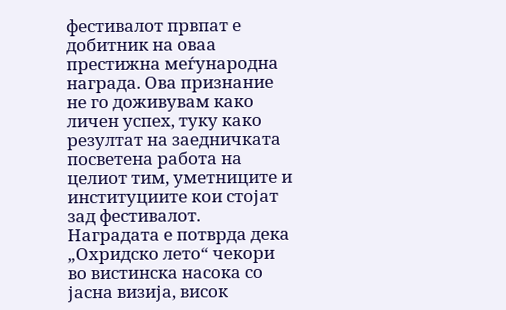фестивалот првпат е добитник на оваа престижна меѓународна награда. Ова признание не го доживувам како личен успех, туку како резултат на заедничката посветена работа на целиот тим, уметниците и институциите кои стојат зад фестивалот. Наградата е потврда дека „Охридско лето“ чекори во вистинска насока со јасна визија, висок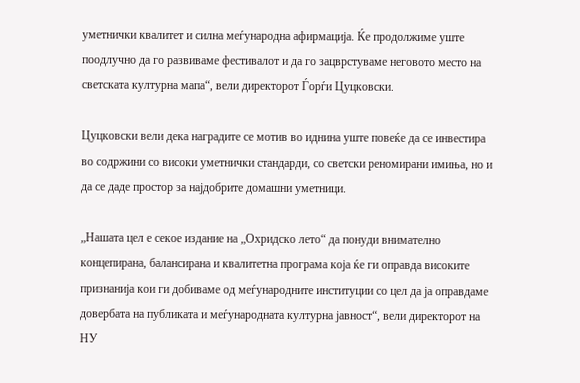уметнички квалитет и силна меѓународна афирмација. Ќе продолжиме уште поодлучно да го развиваме фестивалот и да го зацврстуваме неговото место на светската културна мапа“, вели директорот Ѓорѓи Цуцковски.

Цуцковски вели дека наградите се мотив во иднина уште повеќе да се инвестира во содржини со високи уметнички стандарди, со светски реномирани имиња, но и да се даде простор за најдобрите домашни уметници.

„Нашата цел е секое издание на „Охридско лето“ да понуди внимателно концепирана, балансирана и квалитетна програма која ќе ги оправда високите признанија кои ги добиваме од меѓународните институции со цел да ја оправдаме довербата на публиката и меѓународната културна јавност“, вели директорот на НУ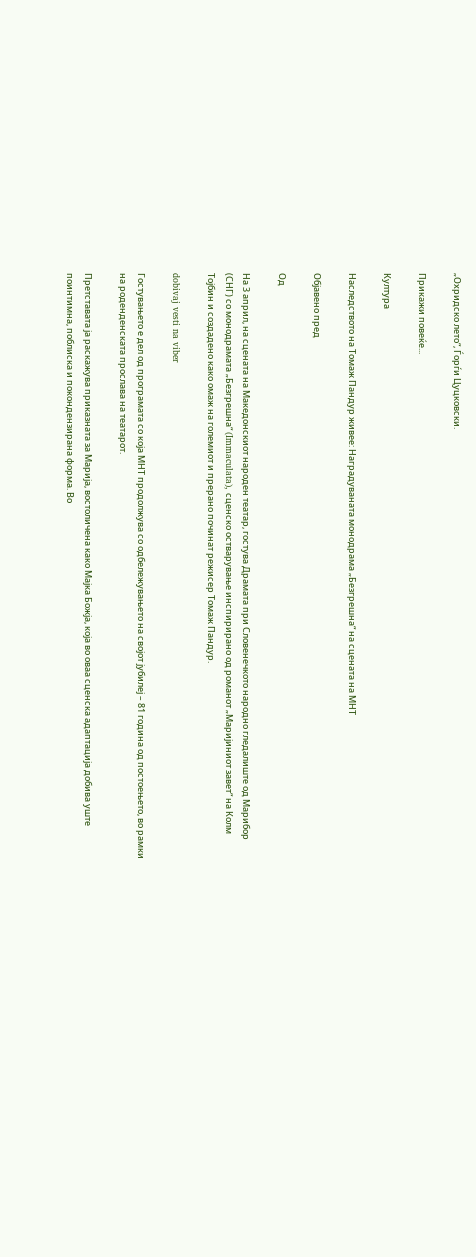„Охридско лето“, Ѓорѓи Цуцковски.

Прикажи повеќе...

Култура

Наследството на Томаж Пандур живее: Наградуваната монодрама „Безгрешна“ на сцената на МНТ

Објавено пред

Од

На 3 април, на сцената на Македонскиот народен театар, гостува Драмата при Словенечкото народно гледалиште од Марибор (СНГ) со монодрамата „Безгрешна“ (Immaculata), сценско остварување инспирирано од романот „Маријиниот завет“ на Колм Тојбин и создадено како омаж на големиот и прерано починат режисер Томаж Пандур.

dobivaj vesti na viber

Гостувањето е дел од програмата со која МНТ продолжува со одбележувањето на својот јубилеј – 81 година од постоењето, во рамки на роденденската прослава на театарот.

Претставата ја раскажува приказната за Марија, востоличена како Мајка Божја, која во оваа сценска адаптација добива уште поинтимна, поблиска и покондензирана форма. Во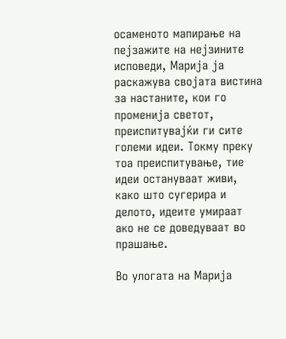осаменото мапирање на пејзажите на нејзините исповеди, Марија ја раскажува својата вистина за настаните, кои го променија светот, преиспитувајќи ги сите големи идеи. Токму преку тоа преиспитување, тие идеи остануваат живи, како што сугерира и делото, идеите умираат ако не се доведуваат во прашање.

Во улогата на Марија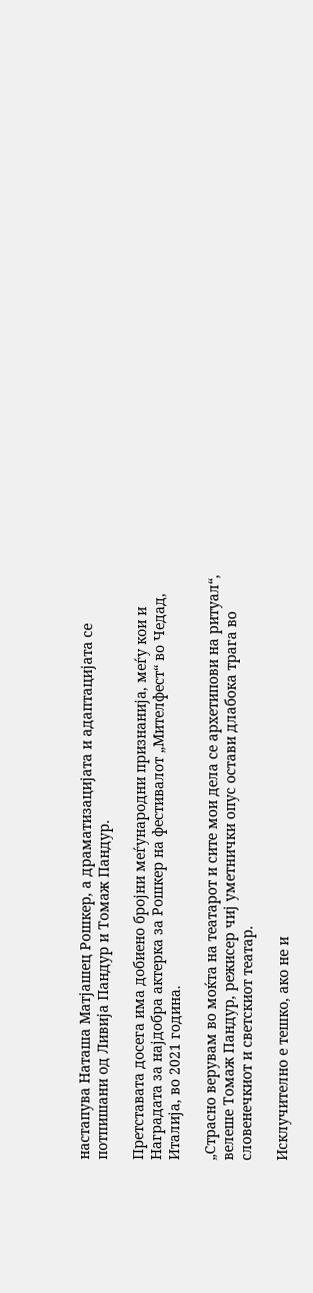настапува Наташа Матјашец Рошкер, а драматизацијата и адаптацијата се потпишани од Ливија Пандур и Томаж Пандур.

Претставата досега има добиено бројни меѓународни признанија, меѓу кои и Наградата за најдобра актерка за Рошкер на фестивалот „Мителфест“ во Чедад, Италија, во 2021 година.

„Страсно верувам во моќта на театарот и сите мои дела се архетипови на ритуал“, велеше Томаж Пандур, режисер чиј уметнички опус остави длабока трага во словенечкиот и светскиот театар.

Исклучително е тешко, ако не и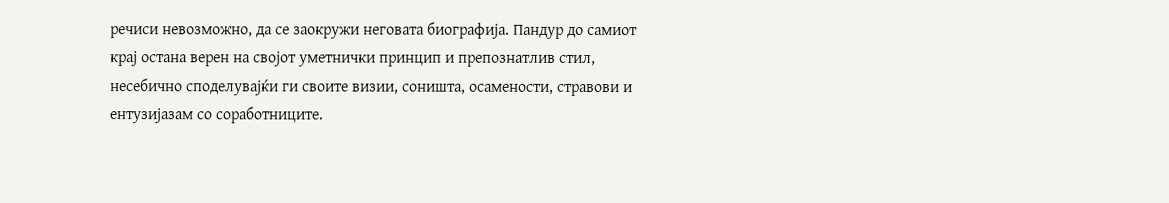речиси невозможно, да се заокружи неговата биографија. Пандур до самиот крај остана верен на својот уметнички принцип и препознатлив стил, несебично споделувајќи ги своите визии, соништа, осамености, стравови и ентузијазам со соработниците.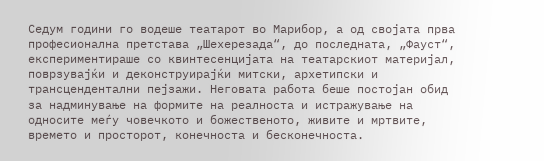Седум години го водеше театарот во Марибор, а од својата прва професионална претстава „Шехерезада“, до последната, „Фауст“, експериментираше со квинтесенцијата на театарскиот материјал, поврзувајќи и деконструирајќи митски, архетипски и трансцендентални пејзажи. Неговата работа беше постојан обид за надминување на формите на реалноста и истражување на односите меѓу човечкото и божественото, живите и мртвите, времето и просторот, конечноста и бесконечноста.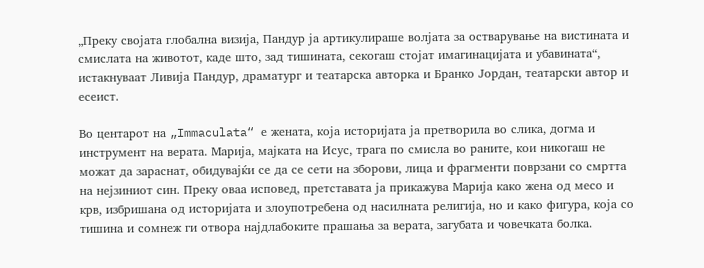„Преку својата глобална визија, Пандур ја артикулираше волјата за остварување на вистината и смислата на животот, каде што, зад тишината, секогаш стојат имагинацијата и убавината“, истакнуваат Ливија Пандур, драматург и театарска авторка и Бранко Јордан, театарски автор и есеист.

Во центарот на „Immaculata“ е жената, која историјата ја претворила во слика, догма и инструмент на верата. Марија, мајката на Исус, трага по смисла во раните, кои никогаш не можат да зараснат, обидувајќи се да се сети на зборови, лица и фрагменти поврзани со смртта на нејзиниот син. Преку оваа исповед, претставата ја прикажува Марија како жена од месо и крв, избришана од историјата и злоупотребена од насилната религија, но и како фигура, која со тишина и сомнеж ги отвора најдлабоките прашања за верата, загубата и човечката болка.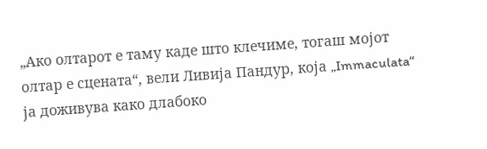„Ако олтарот е таму каде што клечиме, тогаш мојот олтар е сцената“, вели Ливија Пандур, која „Immaculata“ ја доживува како длабоко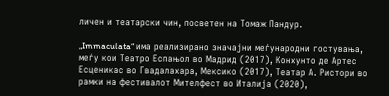личен и театарски чин, посветен на Томаж Пандур.

„Immaculata“ има реализирано значајни меѓународни гостувања, меѓу кои Театро Еспањол во Мадрид (2017), Конхунто де Артес Есценикaс во Гвадалахара, Мексико (2017), Театар А. Ристори во рамки на фестивалот Мителфест во Италија (2020),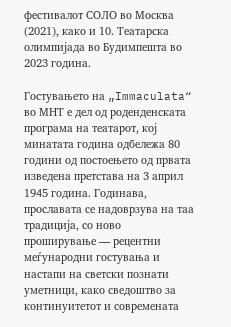фестивалот СОЛО во Москва (2021), како и 10. Театарска олимпијада во Будимпешта во 2023 година.

Гостувањето на „Immaculata“ во МНТ е дел од роденденската програма на театарот, кој минатата година одбележа 80 години од постоењето од првата изведена претстава на 3 април 1945 година. Годинава, прославата се надоврзува на таа традиција, со ново проширување — рецентни меѓународни гостувања и настапи на светски познати уметници, како сведоштво за континуитетот и современата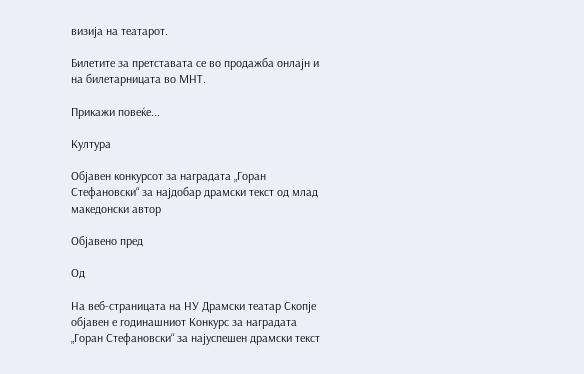визија на театарот.

Билетите за претставата се во продажба онлајн и на билетарницата во МНТ.

Прикажи повеќе...

Култура

Објавен конкурсот за наградата „Горан Стефановски“ за најдобар драмски текст од млад македонски автор

Објавено пред

Од

На веб-страницата на НУ Драмски театар Скопје објавен е годинашниот Конкурс за наградата „Горан Стефановски“ за најуспешен драмски текст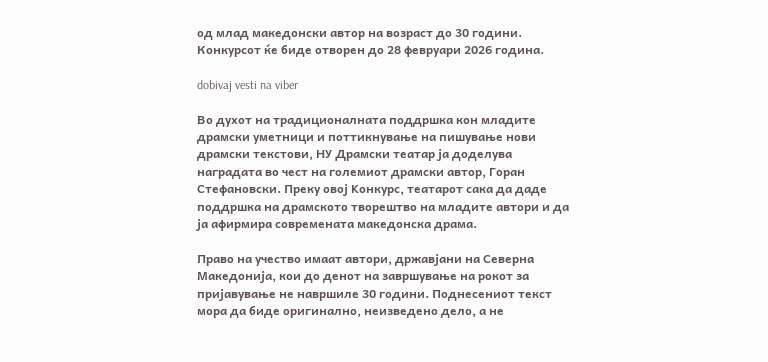од млад македонски автор на возраст до 30 години. Конкурсот ќе биде отворен до 28 февруари 2026 година.

dobivaj vesti na viber

Во духот на традиционалната поддршка кон младите драмски уметници и поттикнување на пишување нови драмски текстови, НУ Драмски театар ја доделува наградата во чест на големиот драмски автор, Горан Стефановски. Преку овој Kонкурс, театарот сака да даде поддршка на драмското творештво на младите автори и да ја афирмира современата македонска драма.

Право на учество имаат автори, државјани на Северна Македонија, кои до денот на завршување на рокот за пријавување не навршиле 30 години. Поднесениот текст мора да биде оригинално, неизведено дело, а не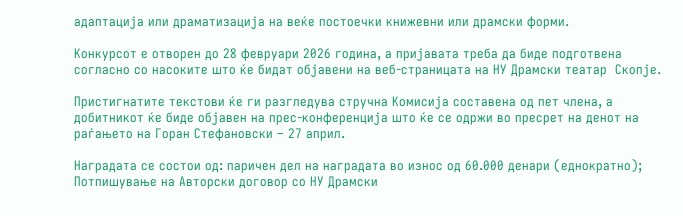адаптација или драматизација на веќе постоечки книжевни или драмски форми.

Конкурсот е отворен до 28 февруари 2026 година, а пријавата треба да биде подготвена согласно со насоките што ќе бидат објавени на веб-страницата на НУ Драмски театар  Скопје.

Пристигнатите текстови ќе ги разгледува стручна Комисија составена од пет члена, а добитникот ќе биде објавен на прес-конференција што ќе се одржи во пресрет на денот на раѓањето на Горан Стефановски – 27 април.

Наградата се состои од: паричен дел на наградата во износ од 60.000 денари (еднократно); Потпишување на Авторски договор со НУ Драмски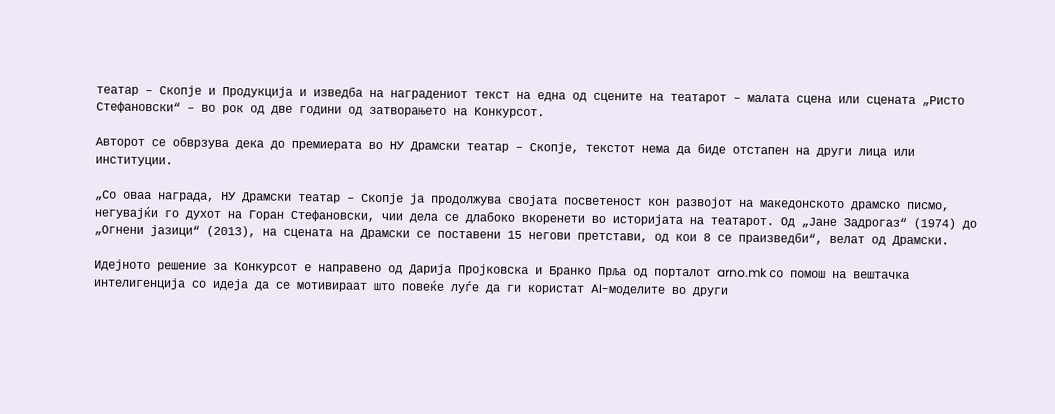театар – Скопје и Продукција и изведба на наградениот текст на една од сцените на театарот – малата сцена или сцената „Ристо Стефановски“ – во рок од две години од затворањето на Kонкурсот.

Авторот се обврзува дека до премиерата во НУ Драмски театар – Скопје, текстот нема да биде отстапен на други лица или институции.

„Со оваа награда, НУ Драмски театар – Скопје ја продолжува својата посветеност кон развојот на македонското драмско писмо, негувајќи го духот на Горан Стефановски, чии дела се длабоко вкоренети во историјата на театарот. Од „Јане Задрогаз“ (1974) до „Огнени јазици“ (2013), на сцената на Драмски се поставени 15 негови претстави, од кои 8 се праизведби“, велат од Драмски.

Идејното решение за Конкурсот е направено од Дарија Пројковска и Бранко Прља од порталот arno.mk со помош на вештачка интелигенција со идеја да се мотивираат што повеќе луѓе да ги користат AI-моделите во други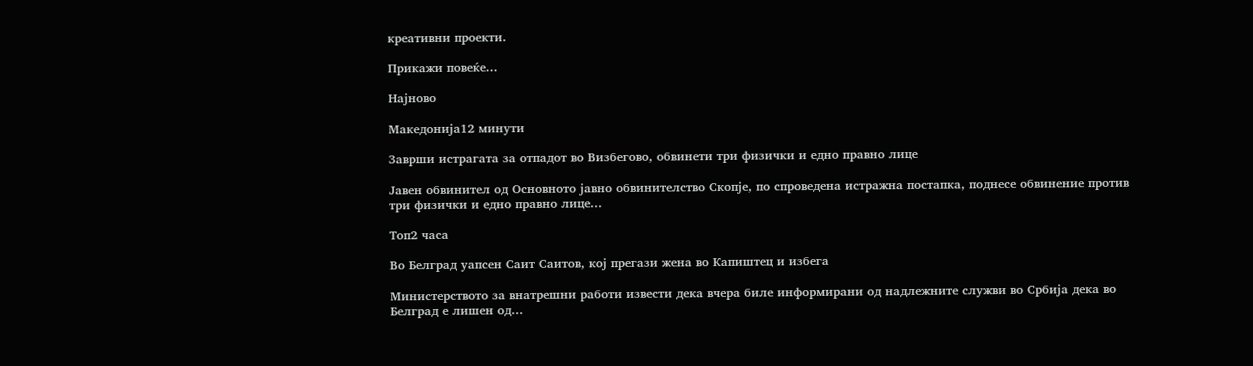креативни проекти.

Прикажи повеќе...

Најново

Македонија12 минути

Заврши истрагата за отпадот во Визбегово, обвинети три физички и едно правно лице

Јавен обвинител од Основното јавно обвинителство Скопје, по спроведена истражна постапка, поднесе обвинение против три физички и едно правно лице...

Топ2 часа

Во Белград уапсен Саит Саитов, кој прегази жена во Капиштец и избега

Министерството за внатрешни работи извести дека вчера биле информирани од надлежните служви во Србија дека во Белград е лишен од...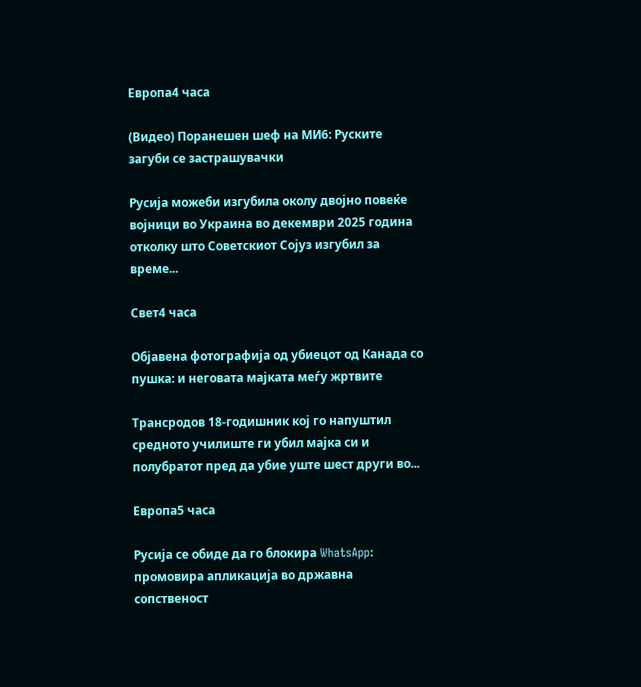Европа4 часа

(Видео) Поранешен шеф на МИ6: Руските загуби се застрашувачки

Русија можеби изгубила околу двојно повеќе војници во Украина во декември 2025 година отколку што Советскиот Сојуз изгубил за време...

Свет4 часа

Објавена фотографија од убиецот од Канада со пушка: и неговата мајката меѓу жртвите

Трансродов 18-годишник кој го напуштил средното училиште ги убил мајка си и полубратот пред да убие уште шест други во...

Европа5 часа

Русија се обиде да го блокира WhatsApp: промовира апликација во државна сопственост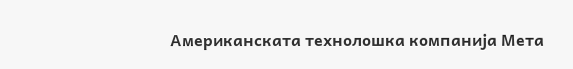Американската технолошка компанија Мета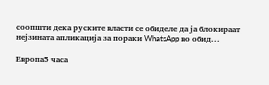соопшти дека руските власти се обиделе да ја блокираат нејзината апликација за пораки WhatsApp во обид...

Европа5 часа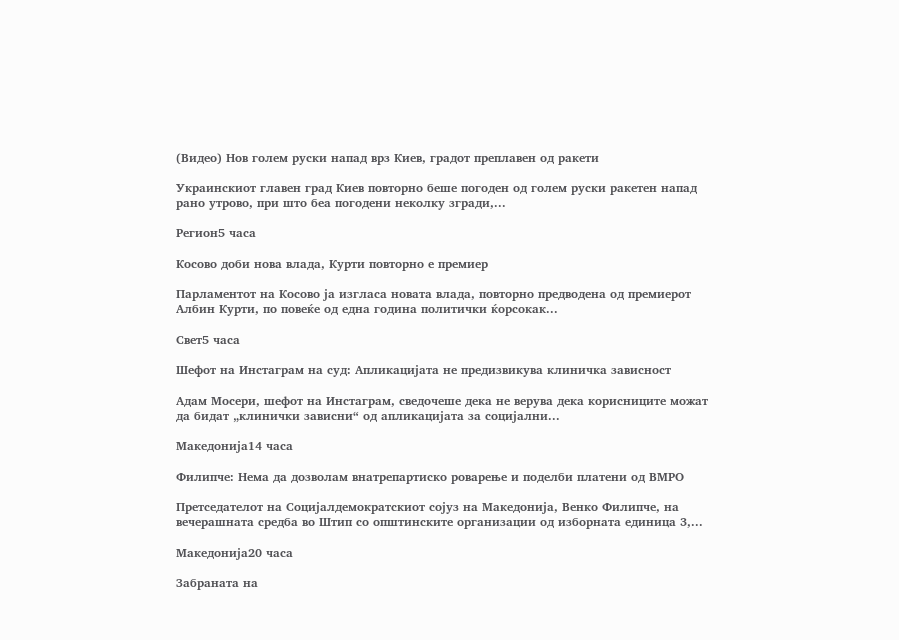(Видео) Нов голем руски напад врз Киев, градот преплавен од ракети

Украинскиот главен град Киев повторно беше погоден од голем руски ракетен напад рано утрово, при што беа погодени неколку згради,...

Регион5 часа

Косово доби нова влада, Курти повторно е премиер

Парламентот на Косово ја изгласа новата влада, повторно предводена од премиерот Албин Курти, по повеќе од една година политички ќорсокак...

Свет5 часа

Шефот на Инстаграм на суд: Апликацијата не предизвикува клиничка зависност

Адам Мосери, шефот на Инстаграм, сведочеше дека не верува дека корисниците можат да бидат „клинички зависни“ од апликацијата за социјални...

Македонија14 часа

Филипче: Нема да дозволам внатрепартиско роварење и поделби платени од ВМРО

Претседателот на Социјалдемократскиот сојуз на Македонија, Венко Филипче, на вечерашната средба во Штип со општинските организации од изборната единица 3,...

Македонија20 часа

Забраната на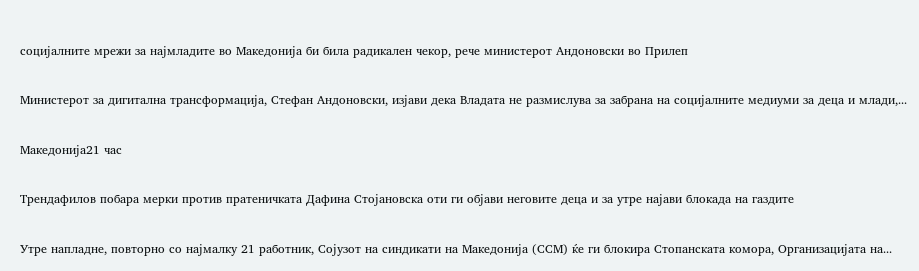социјалните мрежи за најмладите во Македонија би била радикален чекор, рече министерот Андоновски во Прилеп

Министерот за дигитална трансформација, Стефан Андоновски, изјави дека Владата не размислува за забрана на социјалните медиуми за деца и млади,...

Македонија21 час

Трендафилов побара мерки против пратеничката Дафина Стојановска оти ги објави неговите деца и за утре најави блокада на газдите

Утре напладне, повторно со најмалку 21 работник, Сојузот на синдикати на Македонија (ССМ) ќе ги блокира Стопанската комора, Организацијата на...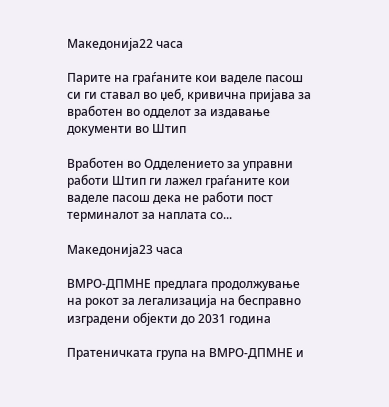Македонија22 часа

Парите на граѓаните кои ваделе пасош си ги ставал во џеб, кривична пријава за вработен во одделот за издавање документи во Штип

Вработен во Одделението за управни работи Штип ги лажел граѓаните кои ваделе пасош дека не работи пост терминалот за наплата со...

Македонија23 часа

ВМРО-ДПМНЕ предлага продолжување на рокот за легализација на бесправно изградени објекти до 2031 година

Пратеничката група на ВМРО-ДПМНЕ и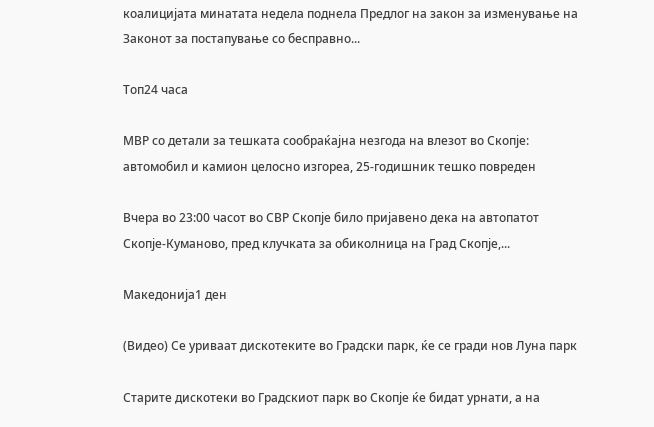коалицијата минатата недела поднела Предлог на закон за изменување на Законот за постапување со бесправно...

Топ24 часа

МВР со детали за тешката сообраќајна незгода на влезот во Скопје: автомобил и камион целосно изгореа, 25-годишник тешко повреден

Вчера во 23:00 часот во СВР Скопје било пријавено дека на автопатот Скопје-Куманово, пред клучката за обиколница на Град Скопје,...

Македонија1 ден

(Видео) Се уриваат дискотеките во Градски парк, ќе се гради нов Луна парк

Старите дискотеки во Градскиот парк во Скопје ќе бидат урнати, а на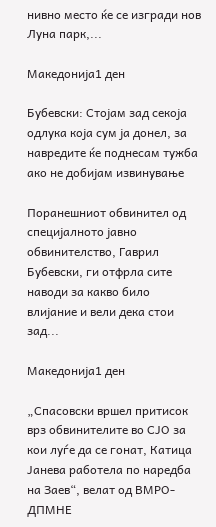нивно место ќе се изгради нов Луна парк,...

Македонија1 ден

Бубевски: Стојам зад секоја одлука која сум ја донел, за навредите ќе поднесам тужба ако не добијам извинување

Поранешниот обвинител од специјалното јавно обвинителство, Гаврил Бубевски, ги отфрла сите наводи за какво било влијание и вели дека стои зад...

Македонија1 ден

„Спасовски вршел притисок врз обвинителите во СЈО за кои луѓе да се гонат, Катица Јанева работела по наредба на Заев“, велат од ВМРО-ДПМНЕ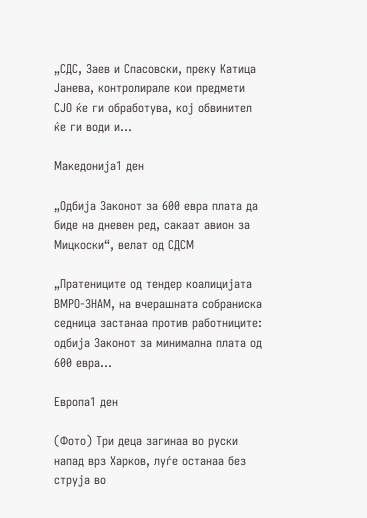„СДС, Заев и Спасовски, преку Катица Јанева, контролирале кои предмети СЈО ќе ги обработува, кој обвинител ќе ги води и...

Македонија1 ден

„Одбија Законот за 600 евра плата да биде на дневен ред, сакаат авион за Мицкоски“, велат од СДСМ

„Пратениците од тендер коалицијата ВМРО-ЗНАМ, на вчерашната собраниска седница застанаа против работниците: одбија Законот за минимална плата од 600 евра...

Европа1 ден

(Фото) Три деца загинаа во руски напад врз Харков, луѓе останаа без струја во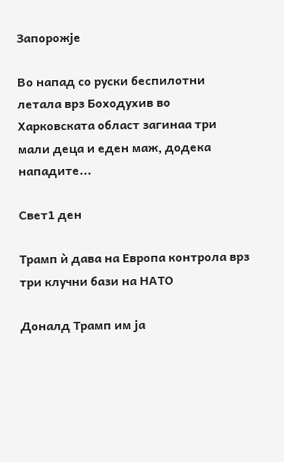Запорожје

Во напад со руски беспилотни летала врз Боходухив во Харковската област загинаа три мали деца и еден маж, додека нападите...

Свет1 ден

Трамп ѝ дава на Европа контрола врз три клучни бази на НАТО

Доналд Трамп им ја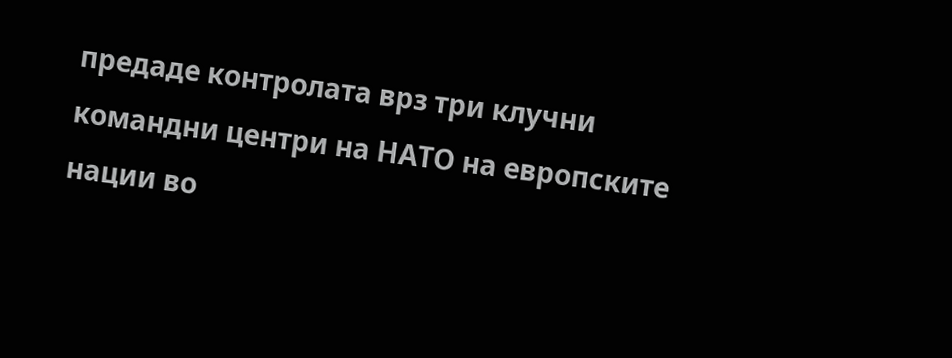предаде контролата врз три клучни командни центри на НАТО на европските нации во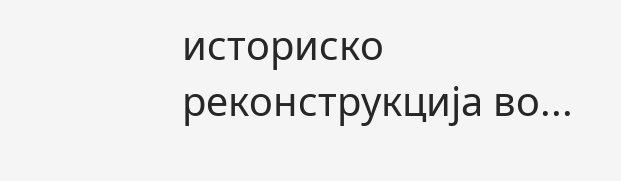историско реконструкција во...